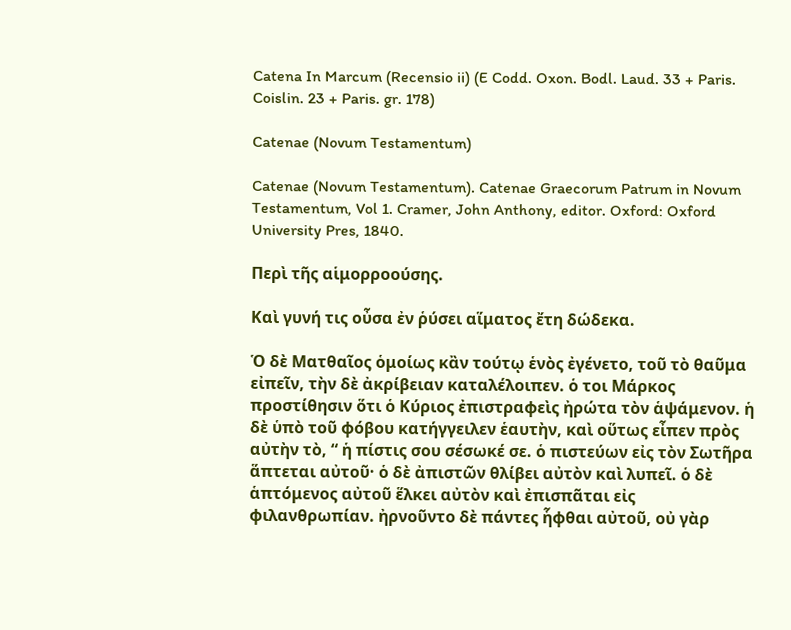Catena In Marcum (Recensio ii) (E Codd. Oxon. Bodl. Laud. 33 + Paris. Coislin. 23 + Paris. gr. 178)

Catenae (Novum Testamentum)

Catenae (Novum Testamentum). Catenae Graecorum Patrum in Novum Testamentum, Vol 1. Cramer, John Anthony, editor. Oxford: Oxford University Pres, 1840.

Περὶ τῆς αἱμορροούσης.

Καὶ γυνή τις οὖσα ἐν ῥύσει αἵματος ἔτη δώδεκα.

Ὁ δὲ Ματθαῖος ὁμοίως κἂν τούτῳ ἑνὸς ἐγένετο, τοῦ τὸ θαῦμα εἰπεῖν, τὴν δὲ ἀκρίβειαν καταλέλοιπεν. ὁ τοι Μάρκος προστίθησιν ὅτι ὁ Κύριος ἐπιστραφεὶς ἠρώτα τὸν ἁψάμενον. ἡ δὲ ὑπὸ τοῦ φόβου κατήγγειλεν ἑαυτὴν, καὶ οὕτως εἶπεν πρὸς αὐτὴν τὸ, “ ἡ πίστις σου σέσωκέ σε. ὁ πιστεύων εἰς τὸν Σωτῆρα ἅπτεται αὐτοῦ· ὁ δὲ ἀπιστῶν θλίβει αὐτὸν καὶ λυπεῖ. ὁ δὲ ἁπτόμενος αὐτοῦ ἕλκει αὐτὸν καὶ ἐπισπᾶται εἰς φιλανθρωπίαν. ἠρνοῦντο δὲ πάντες ἧφθαι αὐτοῦ, οὐ γὰρ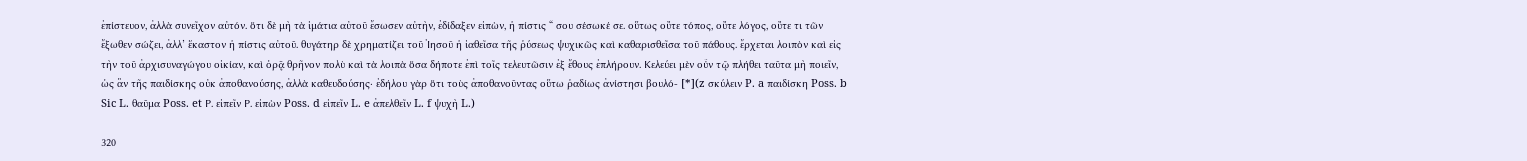ἐπίστευον, ἀλλὰ συνεῖχον αὐτόν. ὅτι δὲ μὴ τὰ ἱμάτια αὐτοῦ ἔσωσεν αὐτὴν, ἐδίδαξεν εἰπὼν, ἡ πίστις “ σου σέσωκέ σε. οὕτως οὔτε τόπος, οὔτε λόγος, οὔτε τι τῶν ἔξωθεν σώζει, ἀλλ’ ἕκαστον ἡ πίστις αὐτοῦ. θυγάτηρ δὲ χρηματίζει τοῦ Ἰησοῦ ἡ ἰαθεῖσα τῆς ῥύσεως ψυχικῶς καὶ καθαρισθεῖσα τοῦ πάθους. ἔρχεται λοιπὸν καὶ εἰς τὴν τοῦ ἀρχισυναγώγου οἰκίαν, καὶ ὁρᾷ θρῆνον πολὺ καὶ τὰ λοιπὰ ὅσα δήποτε ἐπὶ τοῖς τελευτῶσιν ἐξ ἔθους ἐπλήρουν. Κελεύει μὲν οὖν τῷ πλήθει ταῦτα μὴ ποιεῖν, ὡς ἃν τῆς παιδίσκης οὐκ ἀποθανούσης, ἀλλὰ καθευδούσης· ἐδήλου γὰρ ὅτι τοὺς ἀποθανοῦντας οὕτω ῥαδίως ἀνίστησι βουλό- [*](z σκύλειν P. a παιδίσκη Poss. b Sic L. θαῦμα Poss. et Ρ. εἰπεῖν Ρ. εἰπὼν Poss. d εἰπεῖν L. e ἀπελθεῖν L. f ψυχὴ L.)

320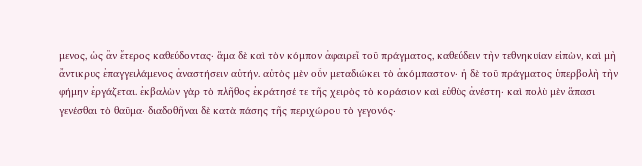μενος, ὡς ἂν ἔτερος καθεύδοντας· ἅμα δὲ καὶ τὸν κόμπον ἀφαιρεῖ τοῦ πράγματος, καθεύδειν τὴν τεθνηκυίαν εἰπὼν, καὶ μὴ ἄντικρυς ἐπαγγειλάμενος ἀναστήσειν αὐτήν. αὐτὸς μὲν οὖν μεταδιώκει τὸ ἀκόμπαστον· ἡ δὲ τοῦ πράγματος ὑπερβολὴ τὴν φήμην ἐργάζεται. ἐκβαλὼν γὰρ τὸ πλῆθος ἐκράτησέ τε τῆς χειρὸς τὸ κοράσιον καὶ εὐθὺς ἀνέστη· καὶ πολὺ μὲν ἅπασι γενέσθαι τὸ θαῦμα· διαδοθῆναι δὲ κατὰ πάσης τῆς περιχώρου τὸ γεγονός·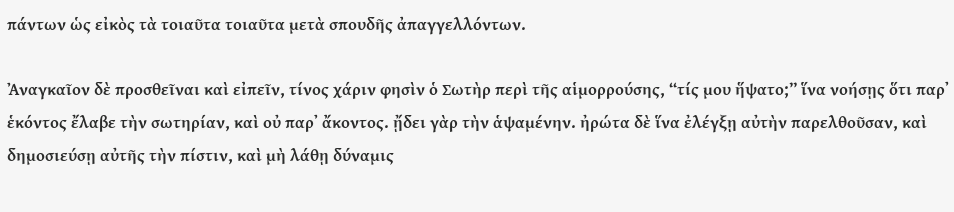πάντων ὡς εἰκὸς τὰ τοιαῦτα τοιαῦτα μετὰ σπουδῆς ἀπαγγελλόντων.

Ἀναγκαῖον δὲ προσθεῖναι καὶ εἰπεῖν, τίνος χάριν φησὶν ὁ Σωτὴρ περὶ τῆς αἱμορρούσης, “τίς μου ἥψατο;” ἵνα νοήσῃς ὅτι παρ᾿ ἑκόντος ἔλαβε τὴν σωτηρίαν, καὶ οὐ παρ᾿ ἄκοντος. ᾔδει γὰρ τὴν ἁψαμένην. ἠρώτα δὲ ἵνα ἐλέγξῃ αὐτὴν παρελθοῦσαν, καὶ δημοσιεύσῃ αὐτῆς τὴν πίστιν, καὶ μὴ λάθῃ δύναμις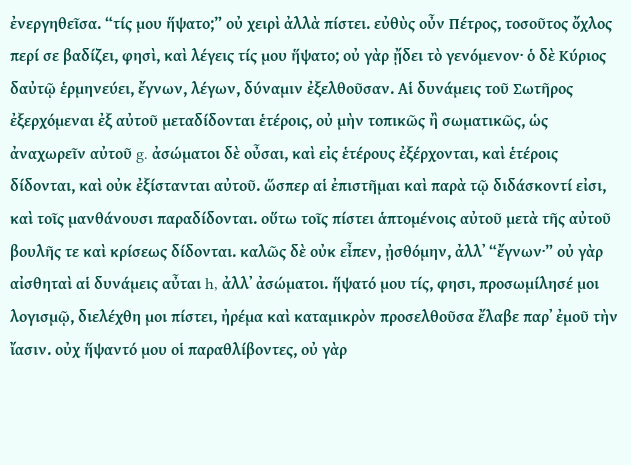ἐνεργηθεῖσα. “τίς μου ἥψατο;” οὐ χειρὶ ἀλλὰ πίστει. εὐθὺς οὖν Πέτρος, τοσοῦτος ὄχλος περί σε βαδίζει, φησὶ, καὶ λέγεις τίς μου ἥψατο; οὐ γὰρ ᾔδει τὸ γενόμενον· ὁ δὲ Κύριος δαὐτῷ ἑρμηνεύει, ἔγνων, λέγων, δύναμιν ἐξελθοῦσαν. Αἱ δυνάμεις τοῦ Σωτῆρος ἐξερχόμεναι ἐξ αὐτοῦ μεταδίδονται ἑτέροις, οὐ μὴν τοπικῶς ἢ σωματικῶς, ὡς ἀναχωρεῖν αὐτοῦ g. ἀσώματοι δὲ οὖσαι, καὶ εἰς ἑτέρους ἐξέρχονται, καὶ ἑτέροις δίδονται, καὶ οὐκ ἐξίστανται αὐτοῦ. ὥσπερ αἱ ἐπιστῆμαι καὶ παρὰ τῷ διδάσκοντί εἰσι, καὶ τοῖς μανθάνουσι παραδίδονται. οὕτω τοῖς πίστει ἁπτομένοις αὐτοῦ μετὰ τῆς αὐτοῦ βουλῆς τε καὶ κρίσεως δίδονται. καλῶς δὲ οὐκ εἶπεν, ᾐσθόμην, ἀλλ᾿ “ἔγνων·” οὐ γὰρ αἰσθηταὶ αἱ δυνάμεις αὖται h, ἀλλ᾿ ἀσώματοι. ἥψατό μου τίς, φησι, προσωμίλησέ μοι λογισμῷ, διελέχθη μοι πίστει, ἠρέμα καὶ καταμικρὸν προσελθοῦσα ἔλαβε παρ᾿ ἐμοῦ τὴν ἴασιν. οὐχ ἥψαντό μου οἱ παραθλίβοντες, οὐ γὰρ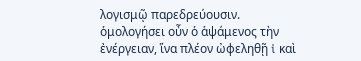λογισμῷ παρεδρεύουσιν. ὁμολογήσει οὖν ὁ ἁψάμενος τὴν ἐνέργειαν, ἵνα πλέον ὠφεληθῇ i καὶ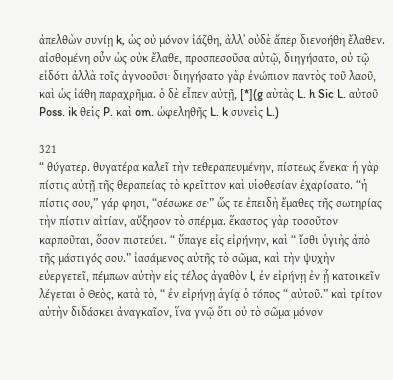ἀπελθὼν συνίῃ k, ὡς οὐ μόνον ἰάζθη, ἀλλ᾿ οὐδὲ ἄπερ διενοήθη ἔλαθεν. αἰσθομένη οὖν ὡς οὐκ ἔλαθε, προσπεσοῦσα αὐτῷ, διηγήσατο, οὐ τῷ εἰδότι ἀλλὰ τοῖς ἀγνοοῦσι· διηγήσατο γὰρ ἐνώπιον παντὸς τοῦ λαοῦ, καὶ ὡς ἰάθη παραχρῆμα. ὁ δὲ εἶπεν αὐτῇ, [*](g αὺτὰς L. h Sic L. αὐτοῦ Poss. ik θεὶς P. καὶ om. ὠφεληθῆς L. k συνεὶς L.)

321
“ θύγατερ. θυγατέρα καλεῖ τὴν τεθεραπευμένην, πίστεως ἕνεκα· ἡ γὰρ πίστις αὐτῇ τῆς θεραπείας τὸ κρεῖττον καὶ υἱοθεσίαν ἐχαρίσατο. “ἡ πίστις σου,” γάρ φησι, “σέσωκε σε·” ὥς τε ἐπειδὴ ἔμαθες τῆς σωτηρίας τὴν πίστιν αἰτίαν, αὔξησον τὸ σπέρμα. ἕκαστος γὰρ τοσοῦτον καρποῦται, ὅσον πιστεύει. “ ὕπαγε εἰς εἰρήνην, καὶ “ ἴσθι ὑγιὴς ἀπὸ τῆς μάστιγός σου.” ἰασάμενος αὐτῆς τὸ σῶμα, καὶ τὴν ψυχὴν εὐεργετεῖ, πέμπων αὐτὴν εἰς τέλος ἀγαθὸν l, ἐν εἰρήνῃ ἐν ᾗ κατοικεῖν λέγεται ὁ Θεὸς, κατὰ τὸ, “ ἐν εἰρήνῃ ἁγίᾳ ὁ τόπος “ αὐτοῦ.” καὶ τρίτον αὐτὴν διδάσκει ἀναγκαῖον, ἵνα γνῷ ὅτι οὐ τὸ σῶμα μόνον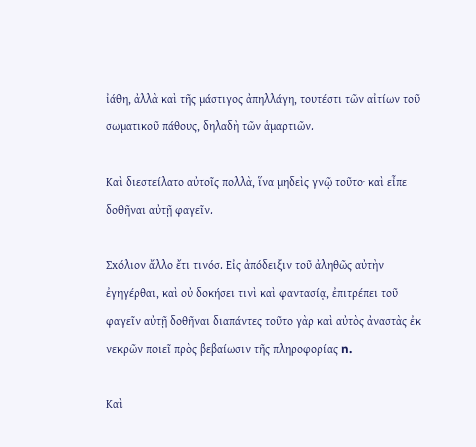ἰάθη, ἀλλὰ καὶ τῆς μάστιγος ἀπηλλάγη, τουτέστι τῶν αἰτίων τοῦ σωματικοῦ πάθους, δηλαδὴ τῶν ἁμαρτιῶν.

Καὶ διεστείλατο αὐτοῖς πολλὰ, ἵνα μηδεὶς γνῷ τοῦτο· καὶ εἶπε δοθῆναι αὐτῇ φαγεῖν.

Σxόλιον ἄλλο ἔτι τινόσ. Εἰς ἀπόδειξιν τοῦ ἀληθῶς αὐτὴν ἐγηγέρθαι, καὶ οὐ δοκήσει τινὶ καὶ φαντασίᾳ, ἐπιτρέπει τοῦ φαγεῖν αὐτῇ δοθῆναι διαπάντες τοῦτο γὰρ καὶ αὐτὸς ἀναστὰς ἐκ νεκρῶν ποιεῖ πρὸς βεβαίωσιν τῆς πληροφορίας n.

Καὶ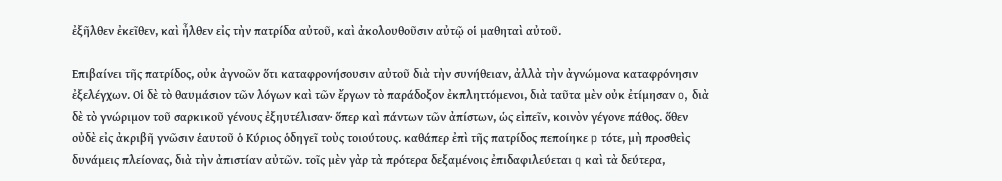ἐξῆλθεν ἐκεῖθεν, καὶ ἦλθεν εἰς τὴν πατρίδα αὐτοῦ, καὶ ἀκολουθοῦσιν αὐτῷ οἱ μαθηταὶ αὐτοῦ.

Επιβαίνει τῆς πατρίδος, οὐκ ἀγνοῶν ὅτι καταφρονήσουσιν αὐτοῦ διὰ τὴν συνήθειαν, ἀλλὰ τὴν ἀγνώμονα καταφρόνησιν ἐξελέγχων. Οἱ δὲ τὸ θαυμάσιον τῶν λόγων καὶ τῶν ἔργων τὸ παράδοξον ἐκπληττόμενοι, διὰ ταῦτα μὲν οὐκ ἐτίμησαν o, διὰ δὲ τὸ γνώριμον τοῦ σαρκικοῦ γένους ἐξηυτέλισαν· ὅπερ καὶ πάντων τῶν ἀπίστων, ὡς εἰπεῖν, κοινὸν γέγονε πάθος. ὅθεν οὐδὲ εἰς ἀκριβῆ γνῶσιν ἑαυτοῦ ὁ Κύριος ὁδηγεῖ τοὺς τοιούτους. καθάπερ ἐπὶ τῆς πατρίδος πεποίηκε p τότε, μὴ προσθεὶς δυνάμεις πλείονας, διὰ τὴν ἀπιστίαν αὐτῶν. τοῖς μὲν γὰρ τὰ πρότερα δεξαμένοις ἐπιδαφιλεύεται q καὶ τὰ δεύτερα,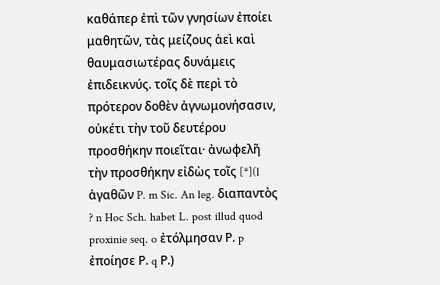καθάπερ ἐπὶ τῶν γνησίων ἐποίει μαθητῶν, τὰς μείζους ἀεὶ καὶ θαυμασιωτέρας δυνάμεις ἐπιδεικνύς. τοῖς δὲ περὶ τὸ πρότερον δοθὲν ἀγνωμονήσασιν, οὐκέτι τὴν τοῦ δευτέρου προσθήκην ποιεῖται· ἀνωφελῆ τὴν προσθήκην εἰδὼς τοῖς [*](l ἀγαθῶν P. m Sic. An leg. διαπαντὸς ? n Hoc Sch. habet L. post illud quod proxinie seq. o ἐτόλμησαν Ρ. p ἐποίησε Ρ. q Ρ.)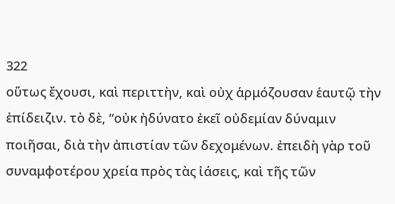322
οὕτως ἔχουσι, καὶ περιττὴν, καὶ οὐχ ἁρμόζουσαν ἑαυτῷ τὴν ἐπίδειζιν. τὸ δὲ, “οὐκ ἠδύνατο ἐκεῖ οὐδεμίαν δύναμιν ποιῆσαι, διὰ τὴν ἀπιστίαν τῶν δεχομένων. ἐπειδὴ γὰρ τοῦ συναμφοτέρου χρεία πρὸς τὰς ἰάσεις, καὶ τῆς τῶν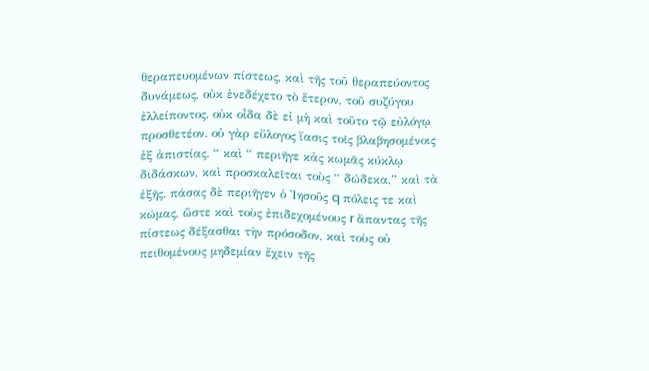θεραπευομένων πίστεως, καὶ τῆς τοῦ θεραπεύοντος δυνάμεως, οὐκ ἐνεδέχετο τὸ ἕτερον, τοῦ συζύγου ἐλλείποντος. οὐκ οἶδα δὲ εἰ μὴ καὶ τοῦτο τῷ εὐλόγῳ προσθετέον. οὐ γὰρ εὔλογος ἴασις τοῖς βλαβησομένοις ἐξ ἀπιστίας. “ καὶ “ περιῆγε κἀς κωμᾶς κύκλῳ διδάσκων, καὶ προσκαλεῖται τοὺς “ δώδεκα,” καὶ τὰ ἑξῆς. πάσας δὲ περιῆγεν ὁ Ἰησοῦς q πόλεις τε καὶ κώμας, ὥστε καὶ τοὺς ἐπιδεχομένους r ἅπαντας τῆς πίστεως δέξασθαι τὴν πρόσοδον, καὶ τοὺς οὐ πειθομένους μηδεμίαν ἔχειν τῆς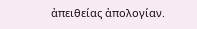ἀπειθείας ἀπολογίαν.